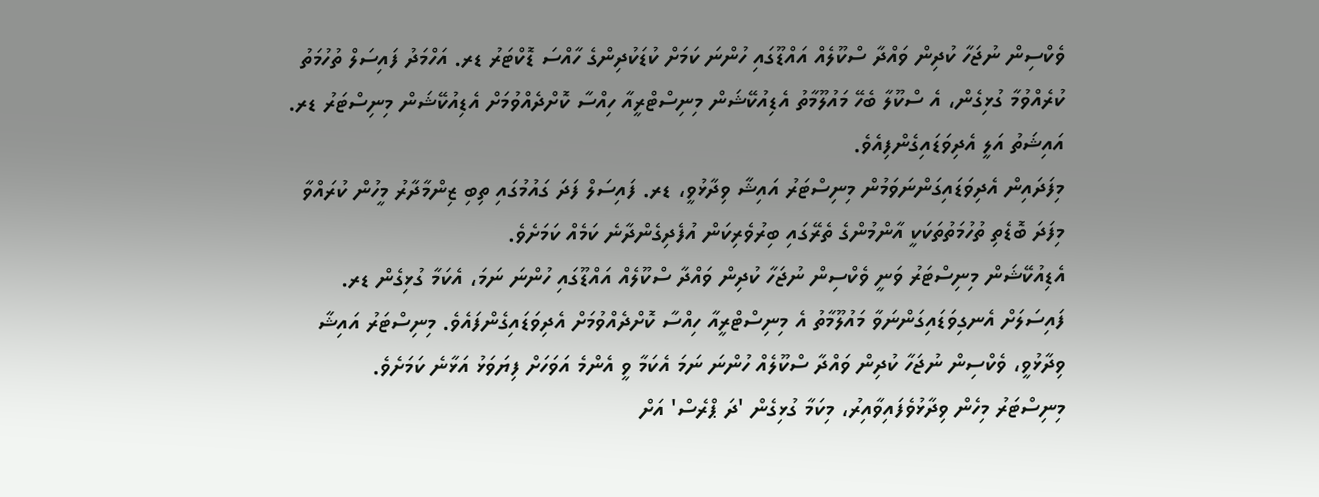ވެކްސިން ނުޖަހާ ކުދިން ވައްދާ ސްކޫލެއް އައްޑޫގައި ހުންނަ ކަމަށް ކުޑަކުދިންގެ ހާއްސަ ޑޮކްޓަރު ޑރ. އަހްމަދު ފައިސަލް ތުހުމަތު ކުރެއްވުމާ ގުޅިގެން، އެ ސްކޫލާ ބެހޭ މައުލޫމާތު އެޑިއުކޭޝަން މިނިސްޓްރީއާ ހިއްސާ ކޮށްދެއްވުމަށް އެޑިއުކޭޝަން މިނިސްޓަރު ޑރ. އައިޝަތު އަލީ އެދިވަޑައިގެންފިއެވެ.
މިފަދައިން އެދިވަޑައިގަންނަވަމުން މިނިސްޓަރު އައިޝާ ވިދާޅުވީ، ޑރ. ފައިސަލް ފަދަ ގައުމުގައި ތިބި ޒިންމާދާރު މީހުން ކުރައްވާ މިފަދަ ބޮޑެތި ތުހުމަތުތަކަކީ އާންމުންގެ ތެރޭގައި ބިރުވެރިކަން އުފެދިގެންދާނެ ކަމެއް ކަމަށެވެ.
އެޑިއުކޭޝަން މިނިސްޓަރު ވަނީ ވެކްސިން ނުޖަހާ ކުދިން ވައްދާ ސްކޫލެއް އައްޑޫގައި ހުންނަ ނަމަ، އެކަމާ ގުޅިގެން ޑރ. ފައިސަލަށް އެނގިވަޑައިގަންނަވާ މައުލޫމާތު އެ މިނިސްޓްރީއާ ހިއްސާ ކޮށްދެއްވުމަށް އެދިވަޑައިގެންފައެވެ. މިނިސްޓަރު އައިޝާ ވިދާޅުވީ، ވެކްސިން ނުޖަހާ ކުދިން ވައްދާ ސްކޫލެއް ހުންނަ ނަމަ އެކަމާ ވީ އެންމެ އަވަހަށް ފިޔަވަޅު އަޅާނެ ކަމަށެވެ.
މިނިސްޓަރު މިހެން ވިދާޅުވެފައިވާއިރު، މިކަމާ ގުޅިގެން 'ދަ ޕްރެސް' އަށް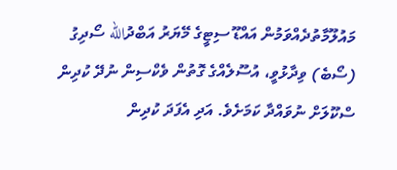މައުލޫމާތުދެއްވަމުން އައްޑޫ ސިޓީގެ މޭޔަރު އަބްދުالله ސޯދިގު (ސޯބެ) ވިދާޅުވީ، އުސޫލެއްގެ ގޮތުން ވެކްސިން ނުދޭ ކުދިން ސްކޫލަށް ނުވައްދާ ކަމަށެވެ. އަދި އެފަދަ ކުދިން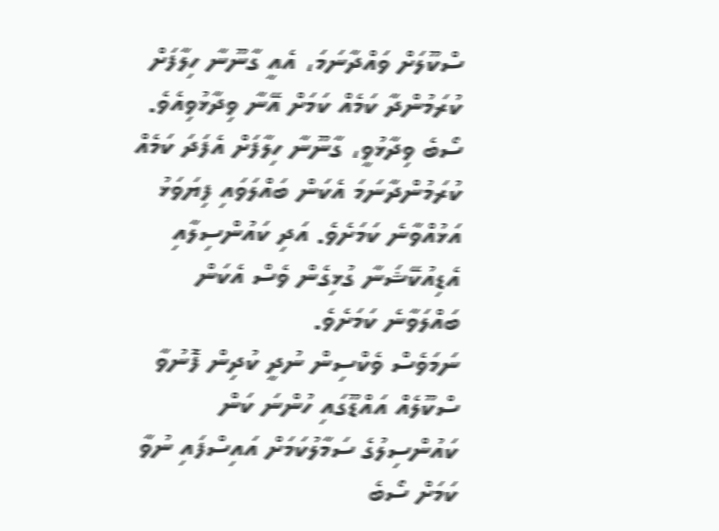ސްކޫލަށް ވައްދާނަމަ، އެއީ ގާނޫނާ ހިލާފަށް ކުރަމުންދާ ކަމެއް ކަމަށް އޭނާ ވިދާޅުވިއެވެ. ސޯބެ ވިދާޅުވީ، ގާނޫނާ ހިލާފަށް އެފަދަ ކަމެއް ކުރަމުންދާނަމަ އެކަން ބައްލަވައި ފިޔަވަޅު އަޅުއްވާނެ ކަމަށެވެ. އަދި ކައުންސިލާއި އެޑިއުކޭޝަނާ ގުޅިގެން ވެސް އެކަން ބައްލަވާނެ ކަމަށެވެ.
ނަމަވެސް ވެކްސިން ނުދީ ކުދިން ފޮނުވާ ސްކޫލެއް އައްޑޫގައި ހުންނަ ކަން ކައުންސިލުގެ ސަމާލުކަމަށް އައިސްފައި ނުވާ ކަމަށް ސޯބެ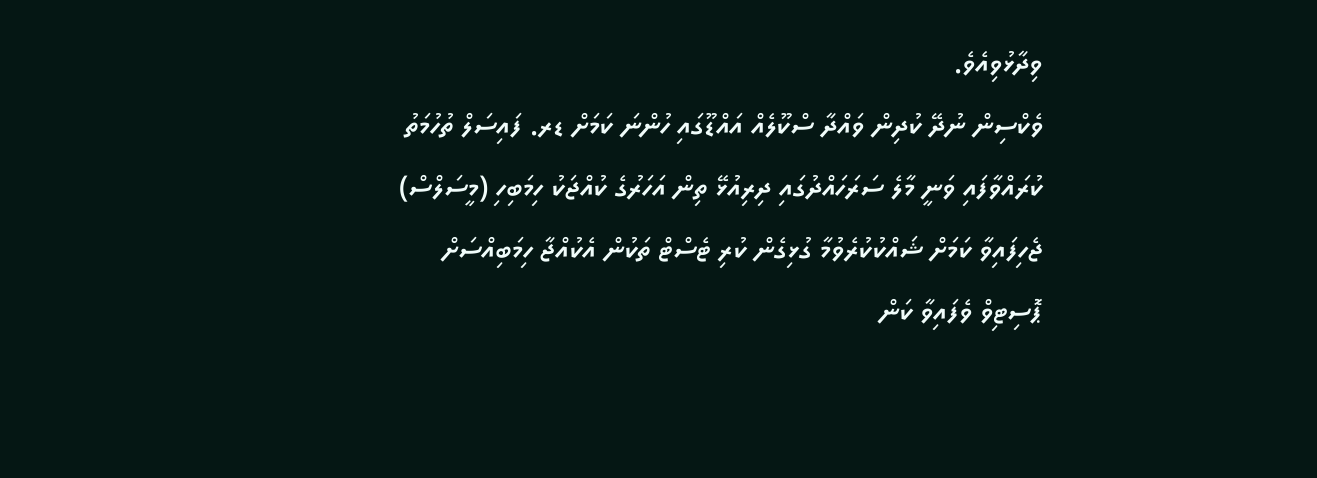ވިދާޅުވިއެވެ.
ވެކްސިން ނުދޭ ކުދިން ވައްދާ ސްކޫލެއް އައްޑޫގައި ހުންނަ ކަމަށް ޑރ. ފައިސަލް ތުހުމަތު ކުރައްވާފައި ވަނީ މާލެ ސަރަހައްދުގައި ދިރިއުޅޭ ތިން އަހަރުގެ ކުއްޖަކު ހިމަބިހި (މީސަލްސް) ޖެހިފައިވާ ކަމަށް ޝައްކުކުރެވުމާ ގުޅިގެން ކުރި ޓެސްޓް ތަކުން އެކުއްޖާ ހިމަބިއްސަށް ޕޮސިޓިވް ވެފައިވާ ކަން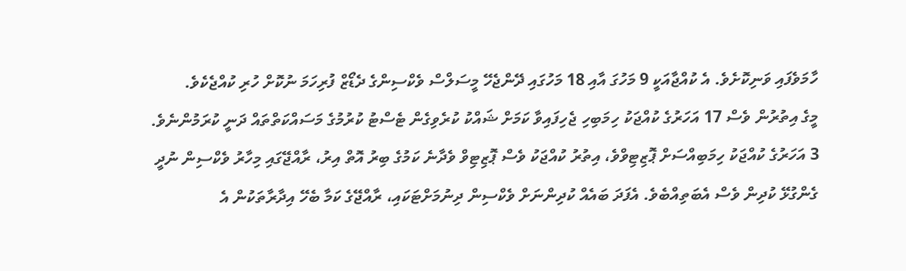ހާމަވެފައި ވަނިކޮށެވެ. އެ ކުއްޖާއަކީ 9 މަހުގަ އާއި 18 މަހުގައި ދޭންޖެހޭ މީސަލްސް ވެކްސިންގެ ދެޑޯޒް ފުރިހަމަ ނުކޮށް ހުރި ކުއްޖެކެވެ.
މީގެ އިތުރުން ވެސް 17 އަހަރުގެ ކުއްޖަކު ހިމަބިހި ޖެހިފައިވާ ކަމަށް ޝައްކު ކުރެވިގެން ޓެސްޓު ކުރުމުގެ މަސައްކަތްތައް ދަނީ ކުރަމުންނެވެ.
3 އަހަރުގެ ކުއްޖަކު ހިމަބިއްސަށް ޕޮޒިޓިވްވެ، އިތުރު ކުއްޖަކު ވެސް ޕޮޒިޓިވް ވެދާނެ ކަމުގެ ބިރު އޮތް އިރު، ރާއްޖޭގައި މިހާރު ވެކްސިން ނުދީ ގެންގުޅޭ ކުދިން ވެސް އެބަތިއްބެވެ. އެފަދަ ބައެއް ކުދިންނަށް ވެކްސިން ދިނުމަށްޓަކައި، ރާއްޖޭގެ ކަމާ ބެހޭ އިދާރާތަކުން އެ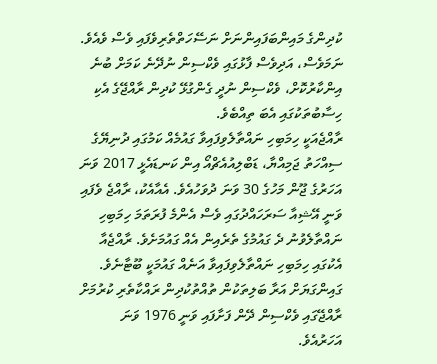ކުދިންގެ މައިންބަފައިންނަށް ނަސޭހަތްތެރިވެފައި ވެސް ވެއެވެ. ނަމަވެސް، އަދިވެސް ފާޅުގައި ވެކްސިން ނުދޭނެ ކަމަށް ބުނެ އިންކާރުކޮށް، ވެކްސިން ނުދީ ގެންގުޅޭ ކުދިން ރާއްޖޭގެ އެކި ހިސާބުތަކުގައި އެބަ ތިއްބެވެ.
ރާއްޖެއަކީ ހިމަބިހި ނައްތާލެވިފައިވާ ގައުމެއް ކަމުގައި ދުނިޔޭގެ ސިއްހަތު ޖަމިއްޔާ، ޑަބްލިއުއެޗްއޯ އިން ކަނޑައެޅީ 2017 ވަނަ އަހަރުގެ ޖޫން މަހުގެ 30 ވަނަ ދުވަހުއެވެ. އެއާއެކު، ރާއްޖެ ވެފައި ވަނީ އޭޝިއާ ސަރަހައްދުގައި ވެސް އެންމެ ފުރަތަމަ ހިމަބިހި ނައްތާލެވުނު ދެ ގައުމުގެ ތެރެއިން އެއް ގައުމަށެވެ. ރާއްޖެއާ އެކުގައި ހިމަބިހި ނައްތާލެވިފައިވާ އަނެއް ގައުމަކީ ބޫޓާނެވެ.
ގައިންގަޔަށް އަރާ ބަލިތަކުން ތުއްތުކުދިން ރައްކާތެރި ކުރުމަށް ރާއްޖޭގައި ވެކްސިން ދޭން ފަށާފައި ވަނީ 1976 ވަނަ އަހަރުއެވެ.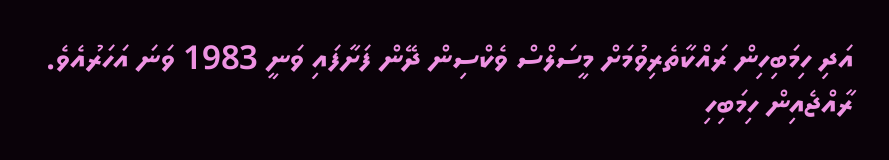އަދި ހިމަބިހިން ރައްކާތެރިވުމަށް މީސަލްސް ވެކްސިން ދޭން ފަށާފައި ވަނީ 1983 ވަނަ އަހަރުއެވެ.
ރާއްޖެއިން ހިމަބިހި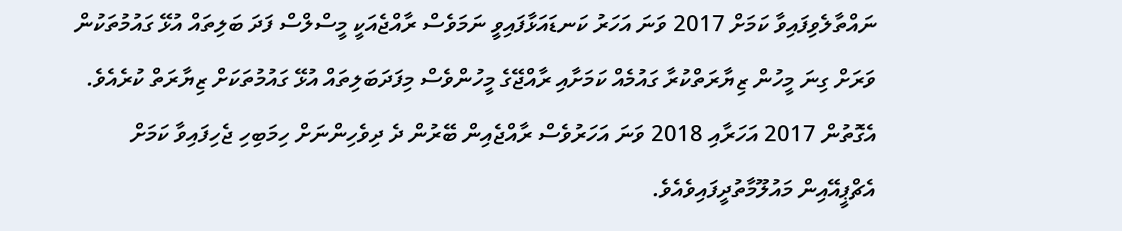ނައްތާލެވިފައިވާ ކަމަށް 2017 ވަނަ އަހަރު ކަނޑައަޅާފައިވީ ނަމަވެސް ރާއްޖެއަކީ މީސްލްސް ފަދަ ބަލިތައް އުޅޭ ގައުމުތަކުން ވަރަށް ގިނަ މީހުން ޒިޔާރަތްކުރާ ގައުމެއް ކަމަށާއި ރާއްޖޭގެ މީހުންވެސް މިފަދަބަލިތައް އުޅޭ ގައުމުތަކަށް ޒިޔާރަތް ކުރެއެވެ. އެގޮތުން 2017 އަހަރާއި 2018 ވަނަ އަހަރުވެސް ރާއްޖެއިން ބޭރުން ދެ ދިވެހިންނަށް ހިމަބިހި ޖެހިފައިވާ ކަމަށް އެޗްޕީއޭއިން މައުލޫމާތުދީފައިވެއެވެ.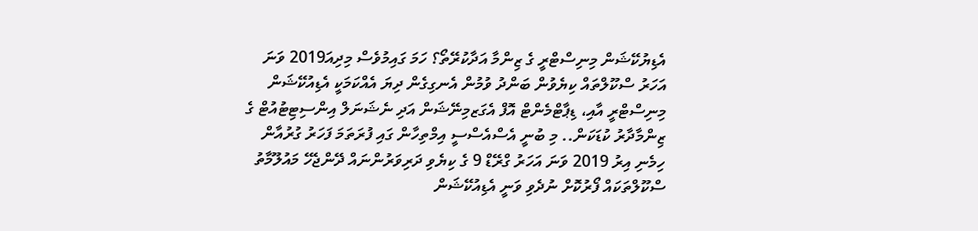އެޑިޔުކޭޝަން މިނިސްޓްރީ ގެ ޒިންމާ އަދާކުރޭތޯ؟ ހަމަ ގައިމުވެސް މިދިއަ2019 ވަނަ އަހަރު ސްކޫލްތައް ކިޔެވުން ބަންދު ވުމުން އެނގިގެން ދިޔަ އެއްކަމަކީ އެޑިއުކޭޝަން މިނިސްޓްރީ އާއި، ޑިޕާޓްމެންޓް އޮފް އެގަޒމިނޭޝަން އަދި ނެޝަނަލް އިންސިޓިޓުއުޓް ގެ ޒިންމާދާރު ކުޑަކަން.. މި ބުނީ އެސްއެސްސީ އިމްތިހާން ގައި ފުރަތަމަ ފަހަރު ގުރުއާން ހިމެނި އިރު 2019 ވަނަ އަހަރު ގްރޭޑް 9 ގެ ކިޔެވި ދަރިވަރުންނައް ދޭންޖެހޭ މައުލޫމާތު ސްކޫލްތަކައް ފޯރުކޮށް ނުދެވި ވަނީ އެޑިއުކޭޝަން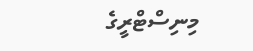މިނިސްޓްރީގެ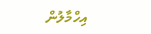އިހްމާލުން